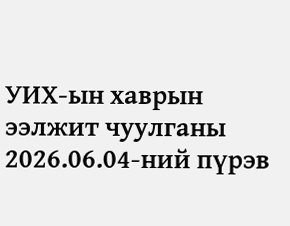УИХ-ын хаврын ээлжит чуулганы 2026.06.04-ний пүрэв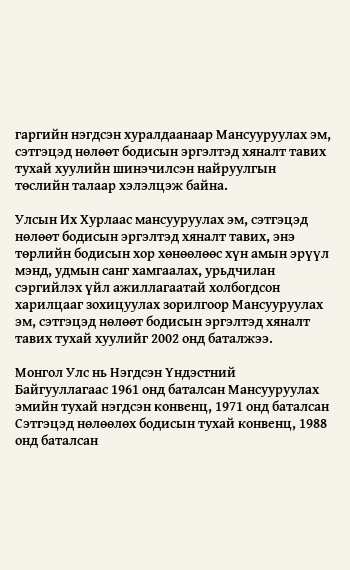гаргийн нэгдсэн хуралдаанаар Мансууруулах эм, сэтгэцэд нөлөөт бодисын эргэлтэд хяналт тавих тухай хуулийн шинэчилсэн найруулгын төслийн талаар хэлэлцэж байна.

Улсын Их Хурлаас мансууруулах эм, сэтгэцэд нөлөөт бодисын эргэлтэд хяналт тавих, энэ төрлийн бодисын хор хөнөөлөөс хүн амын эрүүл мэнд, удмын санг хамгаалах, урьдчилан сэргийлэх үйл ажиллагаатай холбогдсон харилцааг зохицуулах зорилгоор Мансууруулах эм, сэтгэцэд нөлөөт бодисын эргэлтэд хяналт тавих тухай хуулийг 2002 онд баталжээ.

Монгол Улс нь Нэгдсэн Үндэстний Байгууллагаас 1961 онд баталсан Мансууруулах эмийн тухай нэгдсэн конвенц, 1971 онд баталсан Сэтгэцэд нөлөөлөх бодисын тухай конвенц, 1988 онд баталсан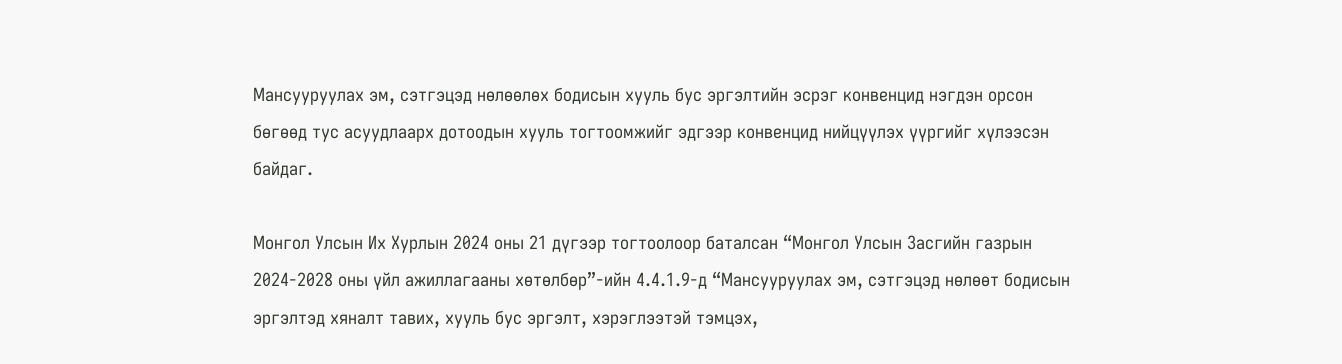Мансууруулах эм, сэтгэцэд нөлөөлөх бодисын хууль бус эргэлтийн эсрэг конвенцид нэгдэн орсон  бөгөөд тус асуудлаарх дотоодын хууль тогтоомжийг эдгээр конвенцид нийцүүлэх үүргийг хүлээсэн байдаг.

Монгол Улсын Их Хурлын 2024 оны 21 дүгээр тогтоолоор баталсан “Монгол Улсын Засгийн газрын 2024-2028 оны үйл ажиллагааны хөтөлбөр”-ийн 4.4.1.9-д “Мансууруулах эм, сэтгэцэд нөлөөт бодисын эргэлтэд хяналт тавих, хууль бус эргэлт, хэрэглээтэй тэмцэх,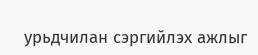урьдчилан сэргийлэх ажлыг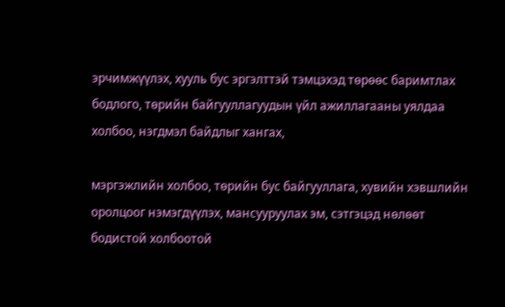эрчимжүүлэх, хууль бус эргэлттэй тэмцэхэд төрөөс баримтлах бодлого, төрийн байгууллагуудын үйл ажиллагааны уялдаа холбоо, нэгдмэл байдлыг хангах,

мэргэжлийн холбоо, төрийн бус байгууллага, хувийн хэвшлийн оролцоог нэмэгдүүлэх, мансууруулах эм, сэтгэцэд нөлөөт бодистой холбоотой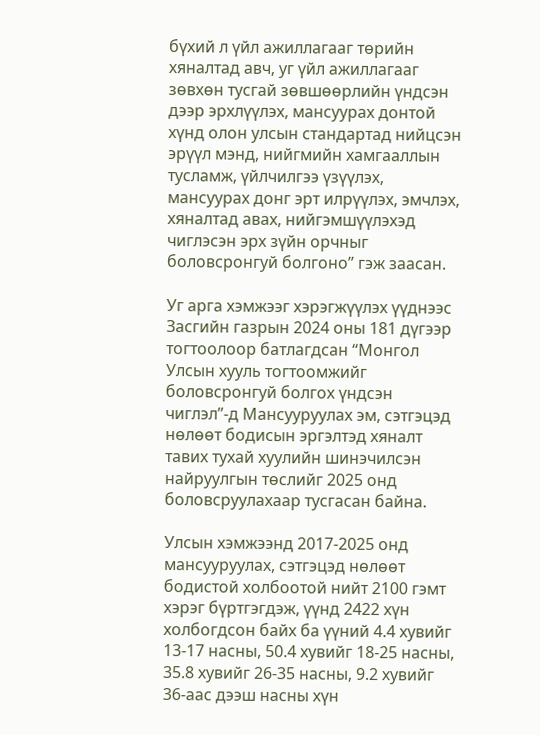бүхий л үйл ажиллагааг төрийн хяналтад авч, уг үйл ажиллагааг зөвхөн тусгай зөвшөөрлийн үндсэн дээр эрхлүүлэх, мансуурах донтой хүнд олон улсын стандартад нийцсэн эрүүл мэнд, нийгмийн хамгааллын тусламж, үйлчилгээ үзүүлэх, мансуурах донг эрт илрүүлэх, эмчлэх, хяналтад авах, нийгэмшүүлэхэд чиглэсэн эрх зүйн орчныг боловсронгуй болгоно” гэж заасан.

Уг арга хэмжээг хэрэгжүүлэх үүднээс Засгийн газрын 2024 оны 181 дүгээр тогтоолоор батлагдсан “Монгол Улсын хууль тогтоомжийг боловсронгуй болгох үндсэн чиглэл”-д Мансууруулах эм, сэтгэцэд нөлөөт бодисын эргэлтэд хяналт тавих тухай хуулийн шинэчилсэн найруулгын төслийг 2025 онд боловсруулахаар тусгасан байна.

Улсын хэмжээнд 2017-2025 онд мансууруулах, сэтгэцэд нөлөөт бодистой холбоотой нийт 2100 гэмт хэрэг бүртгэгдэж, үүнд 2422 хүн холбогдсон байх ба үүний 4.4 хувийг 13-17 насны, 50.4 хувийг 18-25 насны, 35.8 хувийг 26-35 насны, 9.2 хувийг 36-аас дээш насны хүн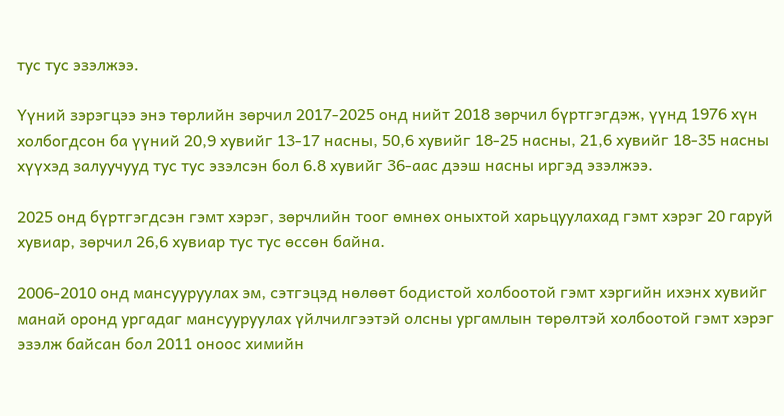тус тус эзэлжээ.

Үүний зэрэгцээ энэ төрлийн зөрчил 2017-2025 онд нийт 2018 зөрчил бүртгэгдэж, үүнд 1976 хүн холбогдсон ба үүний 20,9 хувийг 13-17 насны, 50,6 хувийг 18-25 насны, 21,6 хувийг 18-35 насны хүүхэд залуучууд тус тус эзэлсэн бол 6.8 хувийг 36-аас дээш насны иргэд эзэлжээ.

2025 онд бүртгэгдсэн гэмт хэрэг, зөрчлийн тоог өмнөх оныхтой харьцуулахад гэмт хэрэг 20 гаруй хувиар, зөрчил 26,6 хувиар тус тус өссөн байна.

2006-2010 онд мансууруулах эм, сэтгэцэд нөлөөт бодистой холбоотой гэмт хэргийн ихэнх хувийг манай оронд ургадаг мансууруулах үйлчилгээтэй олсны ургамлын төрөлтэй холбоотой гэмт хэрэг эзэлж байсан бол 2011 оноос химийн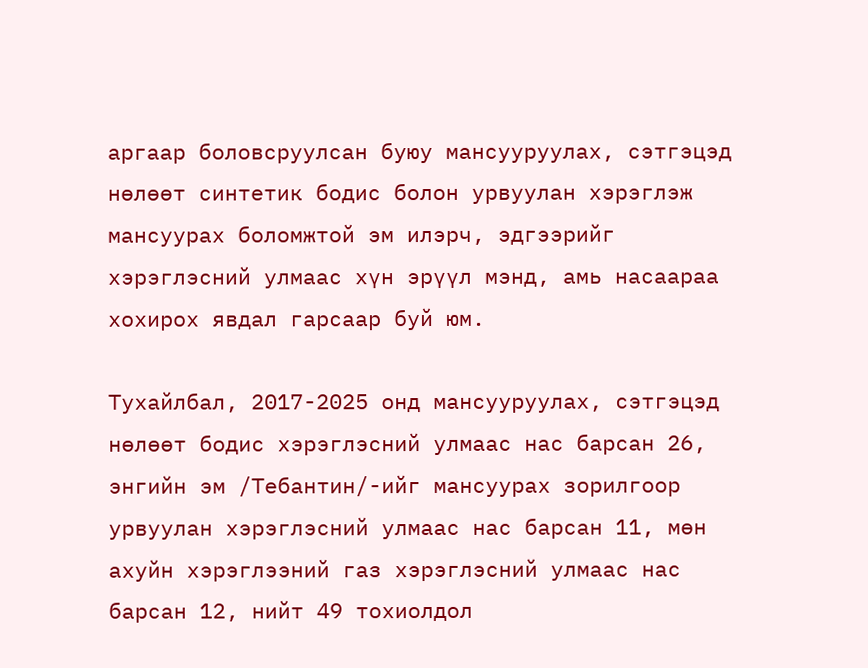аргаар боловсруулсан буюу мансууруулах, сэтгэцэд нөлөөт синтетик бодис болон урвуулан хэрэглэж мансуурах боломжтой эм илэрч, эдгээрийг хэрэглэсний улмаас хүн эрүүл мэнд, амь насаараа хохирох явдал гарсаар буй юм.

Тухайлбал, 2017-2025 онд мансууруулах, сэтгэцэд нөлөөт бодис хэрэглэсний улмаас нас барсан 26, энгийн эм /Тебантин/-ийг мансуурах зорилгоор урвуулан хэрэглэсний улмаас нас барсан 11, мөн ахуйн хэрэглээний газ хэрэглэсний улмаас нас барсан 12, нийт 49 тохиолдол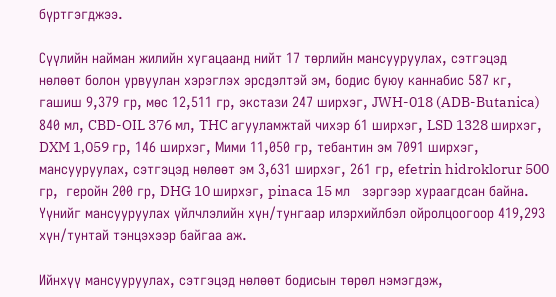бүртгэгджээ.

Сүүлийн найман жилийн хугацаанд нийт 17 төрлийн мансууруулах, сэтгэцэд нөлөөт болон урвуулан хэрэглэх эрсдэлтэй эм, бодис буюу каннабис 587 кг, гашиш 9,379 гр, мөс 12,511 гр, экстази 247 ширхэг, JWH-018 (ADB-Butanica) 840 мл, CBD-OIL 376 мл, THC агууламжтай чихэр 61 ширхэг, LSD 1328 ширхэг, DXM 1,059 гр, 146 ширхэг, Мими 11,050 гр, тебантин эм 7091 ширхэг, мансууруулах, сэтгэцэд нөлөөт эм 3,631 ширхэг, 261 гр, еfetrin hidroklorur 500 гр,  геройн 200 гр, DHG 10 ширхэг, pinaca 15 мл   зэргээр хураагдсан байна. Үүнийг мансууруулах үйлчлэлийн хүн/тунгаар илэрхийлбэл ойролцоогоор 419,293 хүн/тунтай тэнцэхээр байгаа аж.

Ийнхүү мансууруулах, сэтгэцэд нөлөөт бодисын төрөл нэмэгдэж,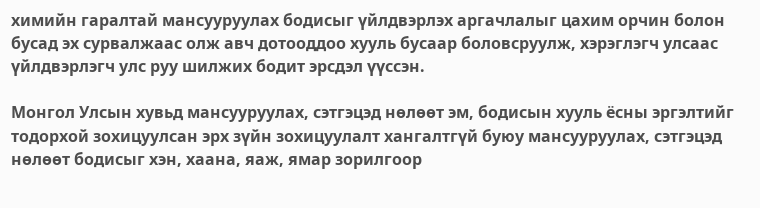химийн гаралтай мансууруулах бодисыг үйлдвэрлэх аргачлалыг цахим орчин болон бусад эх сурвалжаас олж авч дотооддоо хууль бусаар боловсруулж, хэрэглэгч улсаас үйлдвэрлэгч улс руу шилжих бодит эрсдэл үүссэн.

Монгол Улсын хувьд мансууруулах, сэтгэцэд нөлөөт эм, бодисын хууль ёсны эргэлтийг тодорхой зохицуулсан эрх зүйн зохицуулалт хангалтгүй буюу мансууруулах, сэтгэцэд нөлөөт бодисыг хэн, хаана, яаж, ямар зорилгоор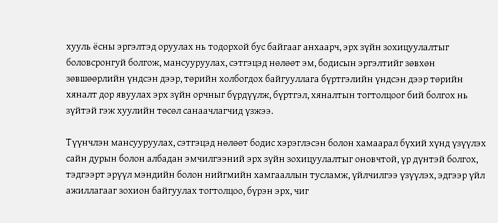хууль ёсны эргэлтэд оруулах нь тодорхой бус байгааг анхаарч, эрх зүйн зохицуулалтыг боловсронгуй болгож, мансууруулах, сэтгэцэд нөлөөт эм, бодисын эргэлтийг зөвхөн зөвшөөрлийн үндсэн дээр, төрийн холбогдох байгууллага бүртгэлийн үндсэн дээр төрийн хяналт дор явуулах эрх зүйн орчныг бүрдүүлж, бүртгэл, хяналтын тогтолцоог бий болгох нь зүйтэй гэж хуулийн төсөл санаачлагчид үзжээ.

Түүнчлэн мансууруулах, сэтгэцэд нөлөөт бодис хэрэглэсэн болон хамаарал бүхий хүнд үзүүлэх сайн дурын болон албадан эмчилгээний эрх зүйн зохицуулалтыг оновчтой, үр дүнтэй болгох, тэдгээрт эрүүл мэндийн болон нийгмийн хамгааллын тусламж, үйлчилгээ үзүүлэх, эдгээр үйл ажиллагааг зохион байгуулах тогтолцоо, бүрэн эрх, чиг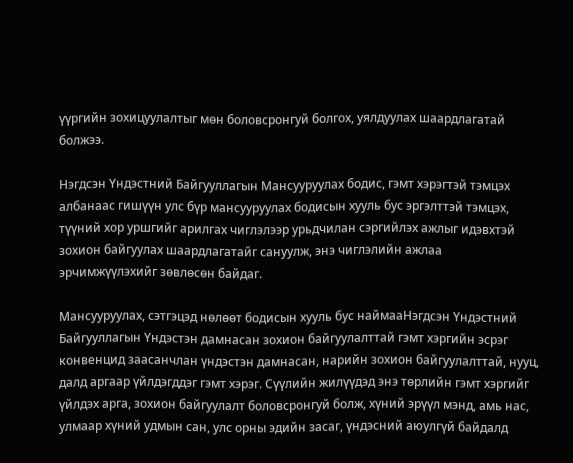үүргийн зохицуулалтыг мөн боловсронгуй болгох, уялдуулах шаардлагатай болжээ.

Нэгдсэн Үндэстний Байгууллагын Мансууруулах бодис, гэмт хэрэгтэй тэмцэх албанаас гишүүн улс бүр мансууруулах бодисын хууль бус эргэлттэй тэмцэх, түүний хор уршгийг арилгах чиглэлээр урьдчилан сэргийлэх ажлыг идэвхтэй зохион байгуулах шаардлагатайг сануулж, энэ чиглэлийн ажлаа эрчимжүүлэхийг зөвлөсөн байдаг.

Мансууруулах, сэтгэцэд нөлөөт бодисын хууль бус наймааНэгдсэн Үндэстний Байгууллагын Үндэстэн дамнасан зохион байгуулалттай гэмт хэргийн эсрэг конвенцид заасанчлан үндэстэн дамнасан, нарийн зохион байгуулалттай, нууц, далд аргаар үйлдэгддэг гэмт хэрэг. Сүүлийн жилүүдэд энэ төрлийн гэмт хэргийг үйлдэх арга, зохион байгуулалт боловсронгуй болж, хүний эрүүл мэнд, амь нас, улмаар хүний удмын сан, улс орны эдийн засаг, үндэсний аюулгүй байдалд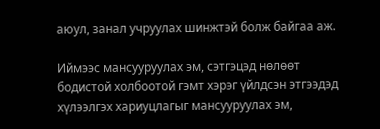аюул, занал учруулах шинжтэй болж байгаа аж.

Иймээс мансууруулах эм, сэтгэцэд нөлөөт бодистой холбоотой гэмт хэрэг үйлдсэн этгээдэд хүлээлгэх хариуцлагыг мансууруулах эм,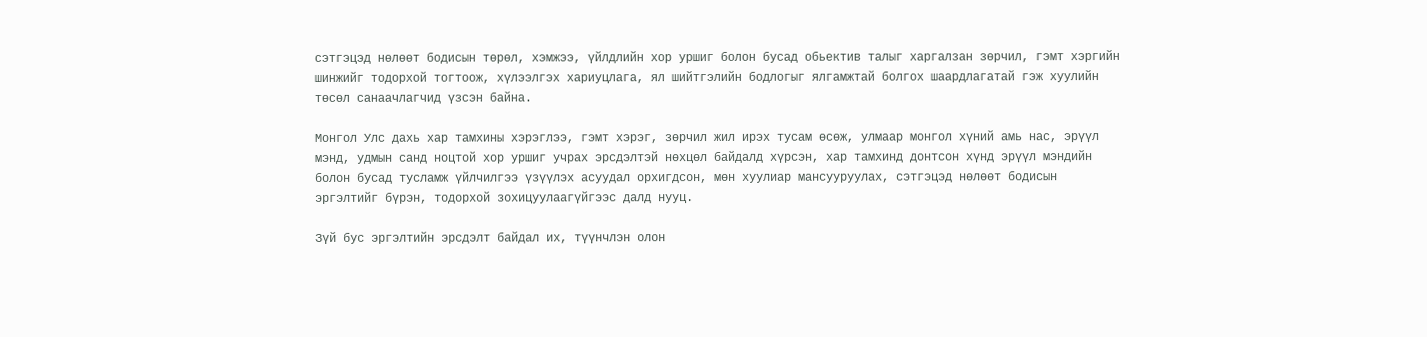сэтгэцэд нөлөөт бодисын төрөл, хэмжээ, үйлдлийн хор уршиг болон бусад обьектив талыг харгалзан зөрчил, гэмт хэргийн шинжийг тодорхой тогтоож, хүлээлгэх хариуцлага, ял шийтгэлийн бодлогыг ялгамжтай болгох шаардлагатай гэж хуулийн төсөл санаачлагчид үзсэн байна.

Монгол Улс дахь хар тамхины хэрэглээ, гэмт хэрэг, зөрчил жил ирэх тусам өсөж, улмаар монгол хүний амь нас, эрүүл мэнд, удмын санд ноцтой хор уршиг учрах эрсдэлтэй нөхцөл байдалд хүрсэн, хар тамхинд донтсон хүнд эрүүл мэндийн болон бусад тусламж үйлчилгээ үзүүлэх асуудал орхигдсон, мөн хуулиар мансууруулах, сэтгэцэд нөлөөт бодисын эргэлтийг бүрэн, тодорхой зохицуулаагүйгээс далд нууц.

Зүй бус эргэлтийн эрсдэлт байдал их, түүнчлэн олон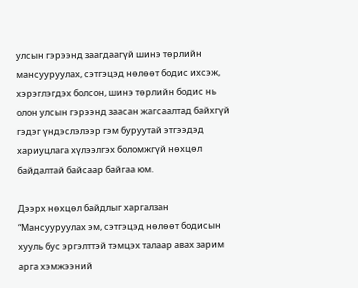улсын гэрээнд заагдаагүй шинэ төрлийн мансууруулах, сэтгэцэд нөлөөт бодис ихсэж, хэрэглэгдэх болсон, шинэ төрлийн бодис нь олон улсын гэрээнд заасан жагсаалтад байхгүй гэдэг үндэслэлээр гэм буруутай этгээдэд хариуцлага хүлээлгэх боломжгүй нөхцөл байдалтай байсаар байгаа юм.

Дээрх нөхцөл байдлыг харгалзан “Мансууруулах эм, сэтгэцэд нөлөөт бодисын хууль бус эргэлттэй тэмцэх талаар авах зарим арга хэмжээний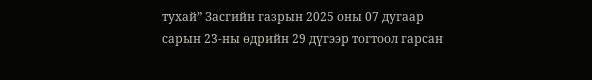тухай” Засгийн газрын 2025 оны 07 дугаар сарын 23-ны өдрийн 29 дүгээр тогтоол гарсан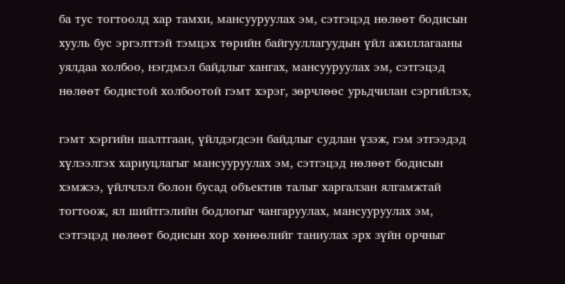ба тус тогтоолд хар тамхи, мансууруулах эм, сэтгэцэд нөлөөт бодисын хууль бус эргэлттэй тэмцэх төрийн байгууллагуудын үйл ажиллагааны уялдаа холбоо, нэгдмэл байдлыг хангах, мансууруулах эм, сэтгэцэд нөлөөт бодистой холбоотой гэмт хэрэг, зөрчлөөс урьдчилан сэргийлэх,

гэмт хэргийн шалтгаан, үйлдэгдсэн байдлыг судлан үзэж, гэм этгээдэд хүлээлгэх хариуцлагыг мансууруулах эм, сэтгэцэд нөлөөт бодисын хэмжээ, үйлчлэл болон бусад объектив талыг харгалзан ялгамжтай тогтоож, ял шийтгэлийн бодлогыг чангаруулах, мансууруулах эм, сэтгэцэд нөлөөт бодисын хор хөнөөлийг таниулах эрх зүйн орчныг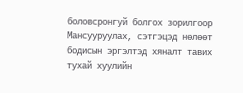боловсронгуй болгох зорилгоор Мансууруулах, сэтгэцэд нөлөөт бодисын эргэлтэд хяналт тавих тухай хуулийн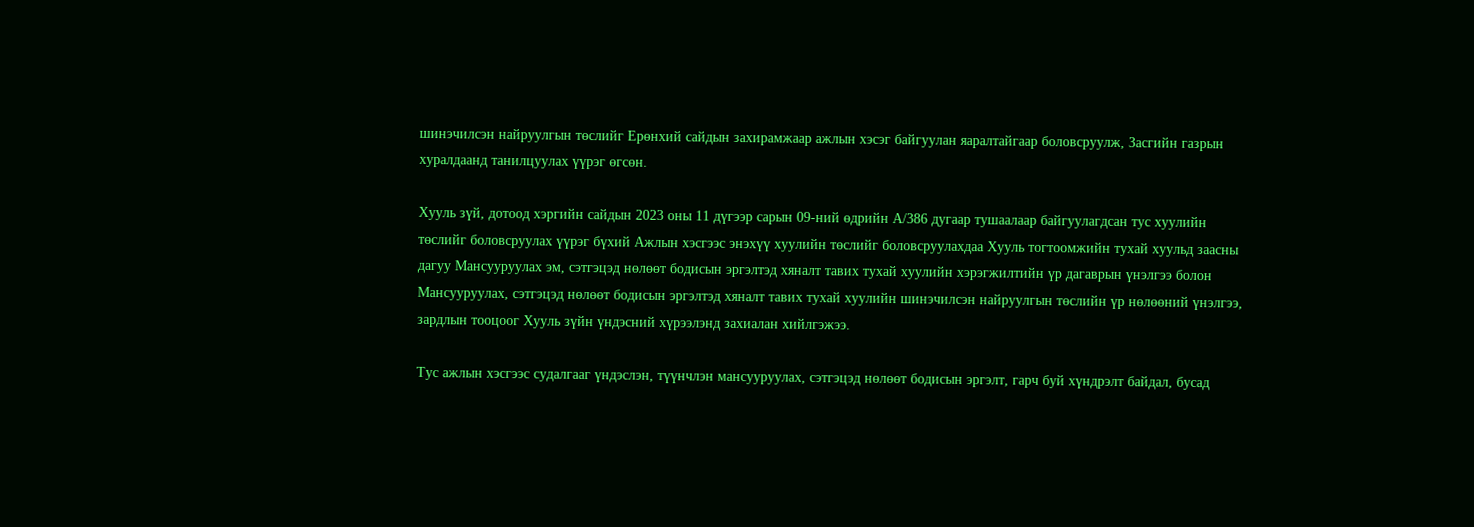шинэчилсэн найруулгын төслийг Ерөнхий сайдын захирамжаар ажлын хэсэг байгуулан яаралтайгаар боловсруулж, Засгийн газрын хуралдаанд танилцуулах үүрэг өгсөн.

Хууль зүй, дотоод хэргийн сайдын 2023 оны 11 дүгээр сарын 09-ний өдрийн А/386 дугаар тушаалаар байгуулагдсан тус хуулийн төслийг боловсруулах үүрэг бүхий Ажлын хэсгээс энэхүү хуулийн төслийг боловсруулахдаа Хууль тогтоомжийн тухай хуульд заасны дагуу Мансууруулах эм, сэтгэцэд нөлөөт бодисын эргэлтэд хяналт тавих тухай хуулийн хэрэгжилтийн үр дагаврын үнэлгээ болон Мансууруулах, сэтгэцэд нөлөөт бодисын эргэлтэд хяналт тавих тухай хуулийн шинэчилсэн найруулгын төслийн үр нөлөөний үнэлгээ, зардлын тооцоог Хууль зүйн үндэсний хүрээлэнд захиалан хийлгэжээ.

Тус ажлын хэсгээс судалгааг үндэслэн, түүнчлэн мансууруулах, сэтгэцэд нөлөөт бодисын эргэлт, гарч буй хүндрэлт байдал, бусад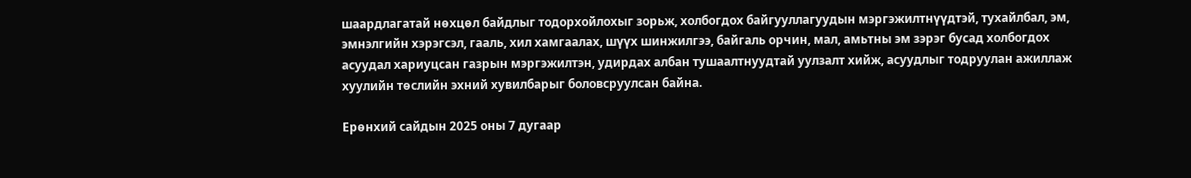шаардлагатай нөхцөл байдлыг тодорхойлохыг зорьж, холбогдох байгууллагуудын мэргэжилтнүүдтэй, тухайлбал, эм, эмнэлгийн хэрэгсэл, гааль, хил хамгаалах, шүүх шинжилгээ, байгаль орчин, мал, амьтны эм зэрэг бусад холбогдох асуудал хариуцсан газрын мэргэжилтэн, удирдах албан тушаалтнуудтай уулзалт хийж, асуудлыг тодруулан ажиллаж хуулийн төслийн эхний хувилбарыг боловсруулсан байна.

Ерөнхий сайдын 2025 оны 7 дугаар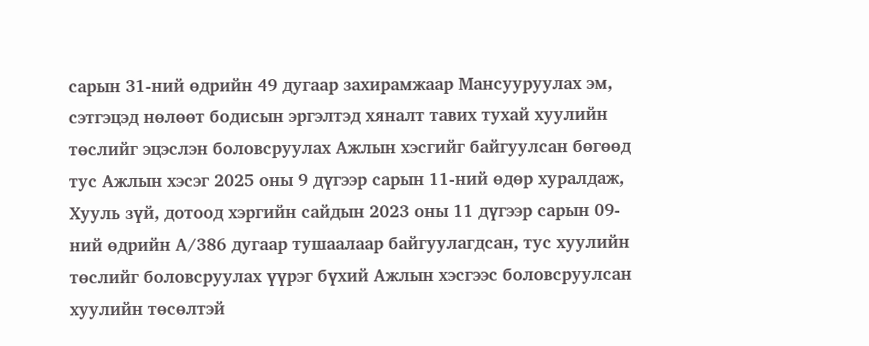сарын 31-ний өдрийн 49 дугаар захирамжаар Мансууруулах эм, сэтгэцэд нөлөөт бодисын эргэлтэд хяналт тавих тухай хуулийн төслийг эцэслэн боловсруулах Ажлын хэсгийг байгуулсан бөгөөд тус Ажлын хэсэг 2025 оны 9 дүгээр сарын 11-ний өдөр хуралдаж, Хууль зүй, дотоод хэргийн сайдын 2023 оны 11 дүгээр сарын 09-ний өдрийн А/386 дугаар тушаалаар байгуулагдсан, тус хуулийн төслийг боловсруулах үүрэг бүхий Ажлын хэсгээс боловсруулсан хуулийн төсөлтэй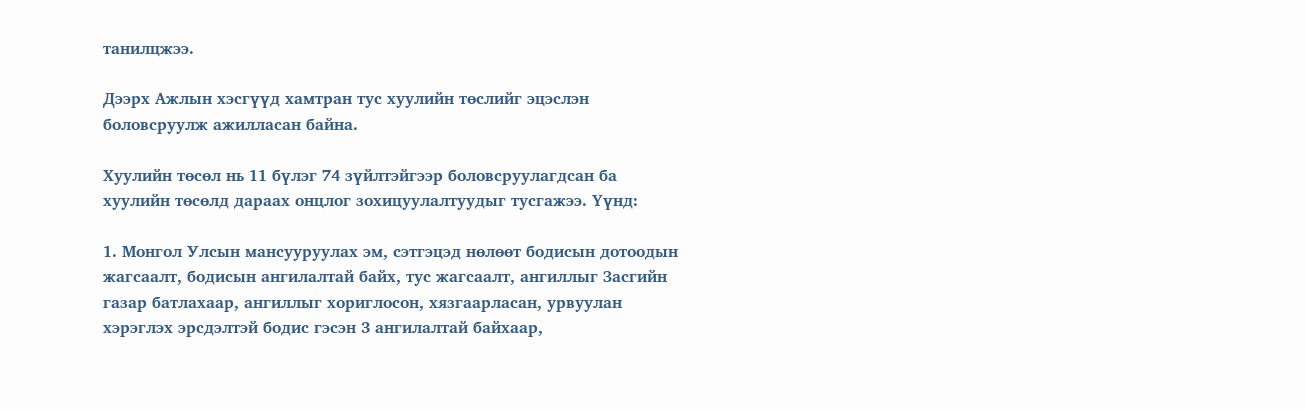танилцжээ.

Дээрх Ажлын хэсгүүд хамтран тус хуулийн төслийг эцэслэн боловсруулж ажилласан байна.

Хуулийн төсөл нь 11 бүлэг 74 зүйлтэйгээр боловсруулагдсан ба хуулийн төсөлд дараах онцлог зохицуулалтуудыг тусгажээ. Үүнд:

1. Монгол Улсын мансууруулах эм, сэтгэцэд нөлөөт бодисын дотоодын жагсаалт, бодисын ангилалтай байх, тус жагсаалт, ангиллыг Засгийн газар батлахаар, ангиллыг хориглосон, хязгаарласан, урвуулан хэрэглэх эрсдэлтэй бодис гэсэн 3 ангилалтай байхаар,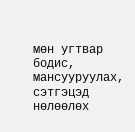мөн угтвар бодис, мансууруулах, сэтгэцэд нөлөөлөх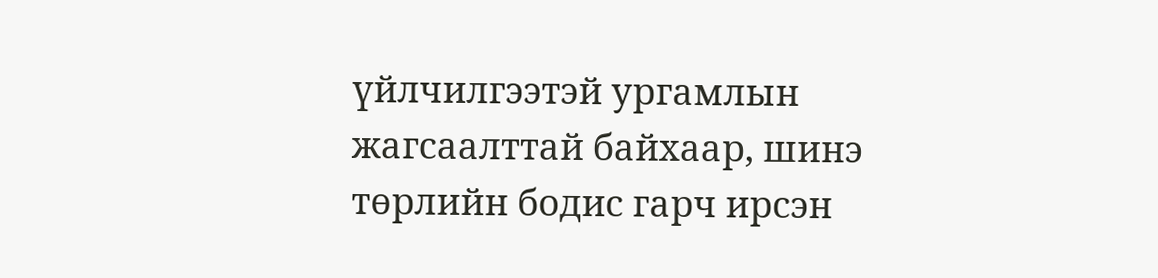үйлчилгээтэй ургамлын жагсаалттай байхаар, шинэ төрлийн бодис гарч ирсэн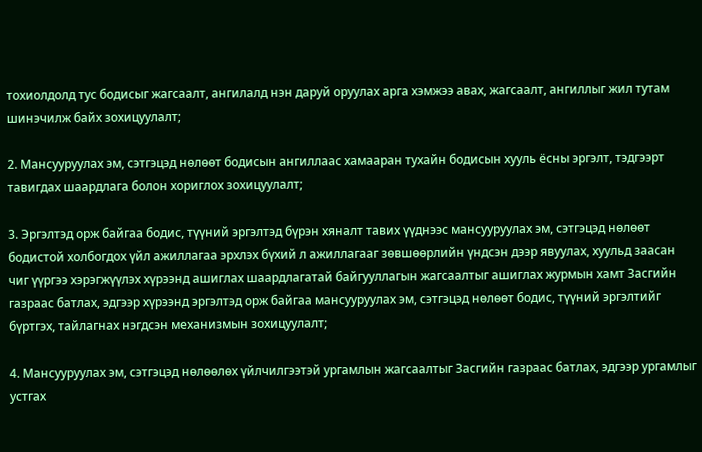тохиолдолд тус бодисыг жагсаалт, ангилалд нэн даруй оруулах арга хэмжээ авах, жагсаалт, ангиллыг жил тутам шинэчилж байх зохицуулалт;

2. Мансууруулах эм, сэтгэцэд нөлөөт бодисын ангиллаас хамааран тухайн бодисын хууль ёсны эргэлт, тэдгээрт тавигдах шаардлага болон хориглох зохицуулалт;

3. Эргэлтэд орж байгаа бодис, түүний эргэлтэд бүрэн хяналт тавих үүднээс мансууруулах эм, сэтгэцэд нөлөөт бодистой холбогдох үйл ажиллагаа эрхлэх бүхий л ажиллагааг зөвшөөрлийн үндсэн дээр явуулах, хуульд заасан чиг үүргээ хэрэгжүүлэх хүрээнд ашиглах шаардлагатай байгууллагын жагсаалтыг ашиглах журмын хамт Засгийн газраас батлах, эдгээр хүрээнд эргэлтэд орж байгаа мансууруулах эм, сэтгэцэд нөлөөт бодис, түүний эргэлтийг бүртгэх, тайлагнах нэгдсэн механизмын зохицуулалт;

4. Мансууруулах эм, сэтгэцэд нөлөөлөх үйлчилгээтэй ургамлын жагсаалтыг Засгийн газраас батлах, эдгээр ургамлыг устгах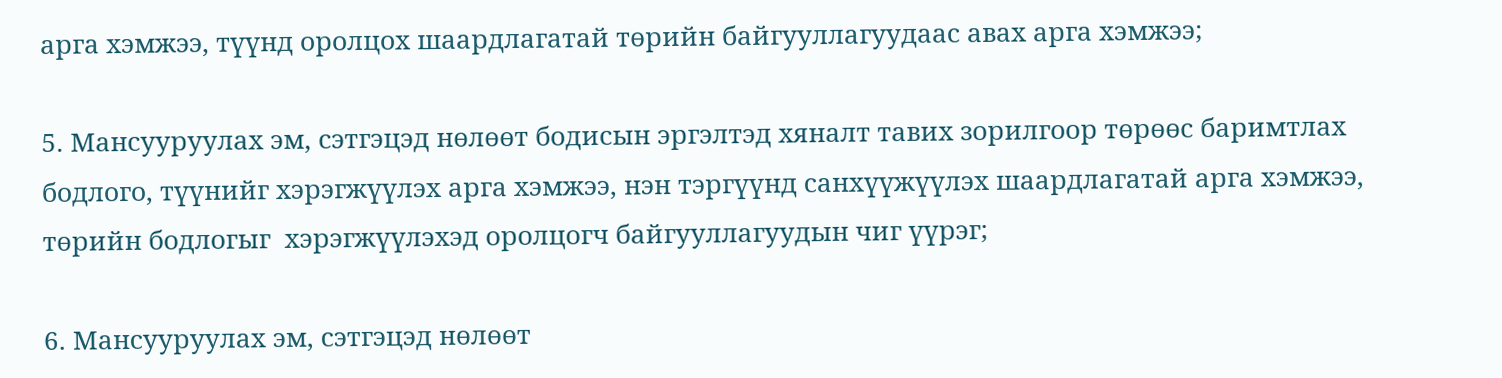арга хэмжээ, түүнд оролцох шаардлагатай төрийн байгууллагуудаас авах арга хэмжээ;

5. Мансууруулах эм, сэтгэцэд нөлөөт бодисын эргэлтэд хяналт тавих зорилгоор төрөөс баримтлах бодлого, түүнийг хэрэгжүүлэх арга хэмжээ, нэн тэргүүнд санхүүжүүлэх шаардлагатай арга хэмжээ, төрийн бодлогыг  хэрэгжүүлэхэд оролцогч байгууллагуудын чиг үүрэг;

6. Мансууруулах эм, сэтгэцэд нөлөөт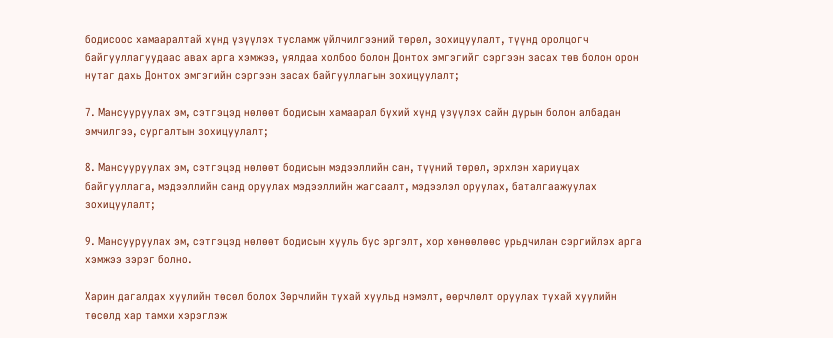бодисоос хамааралтай хүнд үзүүлэх тусламж үйлчилгээний төрөл, зохицуулалт, түүнд оролцогч байгууллагуудаас авах арга хэмжээ, уялдаа холбоо болон Донтох эмгэгийг сэргээн засах төв болон орон нутаг дахь Донтох эмгэгийн сэргээн засах байгууллагын зохицуулалт;

7. Мансууруулах эм, сэтгэцэд нөлөөт бодисын хамаарал бүхий хүнд үзүүлэх сайн дурын болон албадан эмчилгээ, сургалтын зохицуулалт;

8. Мансууруулах эм, сэтгэцэд нөлөөт бодисын мэдээллийн сан, түүний төрөл, эрхлэн хариуцах байгууллага, мэдээллийн санд оруулах мэдээллийн жагсаалт, мэдээлэл оруулах, баталгаажуулах зохицуулалт;

9. Мансууруулах эм, сэтгэцэд нөлөөт бодисын хууль бус эргэлт, хор хөнөөлөөс урьдчилан сэргийлэх арга хэмжээ зэрэг болно.

Харин дагалдах хуулийн төсөл болох Зөрчлийн тухай хуульд нэмэлт, өөрчлөлт оруулах тухай хуулийн төсөлд хар тамхи хэрэглэж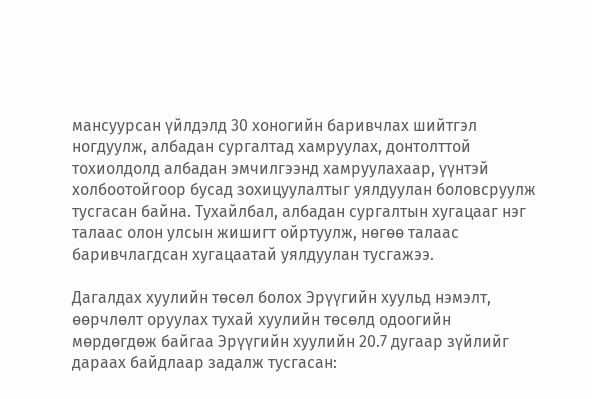мансуурсан үйлдэлд 30 хоногийн баривчлах шийтгэл ногдуулж, албадан сургалтад хамруулах, донтолттой тохиолдолд албадан эмчилгээнд хамруулахаар, үүнтэй холбоотойгоор бусад зохицуулалтыг уялдуулан боловсруулж тусгасан байна. Тухайлбал, албадан сургалтын хугацааг нэг талаас олон улсын жишигт ойртуулж, нөгөө талаас баривчлагдсан хугацаатай уялдуулан тусгажээ.

Дагалдах хуулийн төсөл болох Эрүүгийн хуульд нэмэлт, өөрчлөлт оруулах тухай хуулийн төсөлд одоогийн мөрдөгдөж байгаа Эрүүгийн хуулийн 20.7 дугаар зүйлийг дараах байдлаар задалж тусгасан: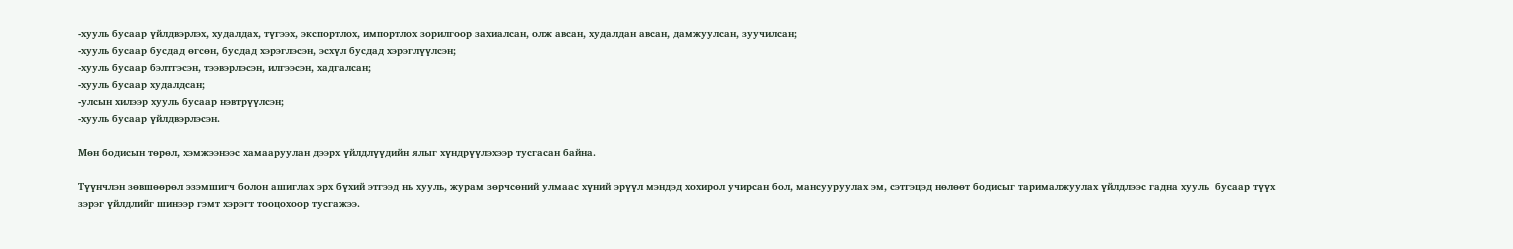-хууль бусаар үйлдвэрлэх, худалдах, түгээх, экспортлох, импортлох зорилгоор захиалсан, олж авсан, худалдан авсан, дамжуулсан, зуучилсан;
-хууль бусаар бусдад өгсөн, бусдад хэрэглэсэн, эсхүл бусдад хэрэглүүлсэн;
-хууль бусаар бэлтгэсэн, тээвэрлэсэн, илгээсэн, хадгалсан;
-хууль бусаар худалдсан;
-улсын хилээр хууль бусаар нэвтрүүлсэн;
-хууль бусаар үйлдвэрлэсэн.

Мөн бодисын төрөл, хэмжээнээс хамааруулан дээрх үйлдлүүдийн ялыг хүндрүүлэхээр тусгасан байна.

Түүнчлэн зөвшөөрөл эзэмшигч болон ашиглах эрх бүхий этгээд нь хууль, журам зөрчсөний улмаас хүний эрүүл мэндэд хохирол учирсан бол, мансууруулах эм, сэтгэцэд нөлөөт бодисыг тарималжуулах үйлдлээс гадна хууль  бусаар түүх зэрэг үйлдлийг шинээр гэмт хэрэгт тооцохоор тусгажээ.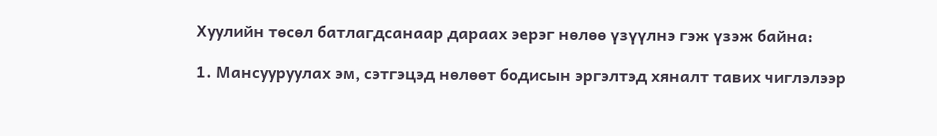Хуулийн төсөл батлагдсанаар дараах эерэг нөлөө үзүүлнэ гэж үзэж байна:

1. Мансууруулах эм, сэтгэцэд нөлөөт бодисын эргэлтэд хяналт тавих чиглэлээр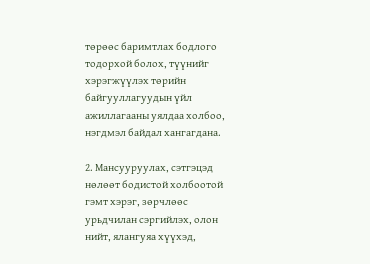төрөөс баримтлах бодлого тодорхой болох, түүнийг хэрэгжүүлэх төрийн байгууллагуудын үйл ажиллагааны уялдаа холбоо, нэгдмэл байдал хангагдана.

2. Мансууруулах, сэтгэцэд нөлөөт бодистой холбоотой гэмт хэрэг, зөрчлөөс урьдчилан сэргийлэх, олон нийт, ялангуяа хүүхэд,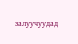залуучуудад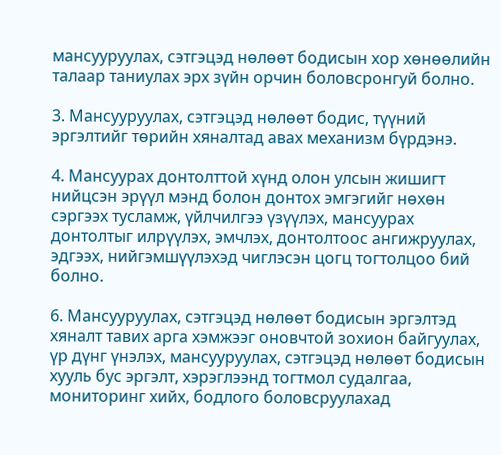мансууруулах, сэтгэцэд нөлөөт бодисын хор хөнөөлийн талаар таниулах эрх зүйн орчин боловсронгуй болно.

3. Мансууруулах, сэтгэцэд нөлөөт бодис, түүний эргэлтийг төрийн хяналтад авах механизм бүрдэнэ.

4. Мансуурах донтолттой хүнд олон улсын жишигт нийцсэн эрүүл мэнд болон донтох эмгэгийг нөхөн сэргээх тусламж, үйлчилгээ үзүүлэх, мансуурах донтолтыг илрүүлэх, эмчлэх, донтолтоос ангижруулах, эдгээх, нийгэмшүүлэхэд чиглэсэн цогц тогтолцоо бий болно.

6. Мансууруулах, сэтгэцэд нөлөөт бодисын эргэлтэд хяналт тавих арга хэмжээг оновчтой зохион байгуулах, үр дүнг үнэлэх, мансууруулах, сэтгэцэд нөлөөт бодисын хууль бус эргэлт, хэрэглээнд тогтмол судалгаа, мониторинг хийх, бодлого боловсруулахад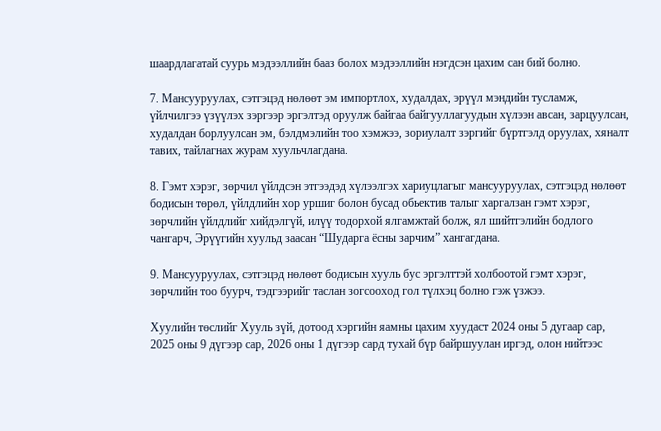шаардлагатай суурь мэдээллийн бааз болох мэдээллийн нэгдсэн цахим сан бий болно.

7. Мансууруулах, сэтгэцэд нөлөөт эм импортлох, худалдах, эрүүл мэндийн тусламж, үйлчилгээ үзүүлэх зэргээр эргэлтэд оруулж байгаа байгууллагуудын хүлээн авсан, зарцуулсан, худалдан борлуулсан эм, бэлдмэлийн тоо хэмжээ, зориулалт зэргийг бүртгэлд оруулах, хяналт тавих, тайлагнах журам хуульчлагдана.

8. Гэмт хэрэг, зөрчил үйлдсэн этгээдэд хүлээлгэх хариуцлагыг мансууруулах, сэтгэцэд нөлөөт бодисын төрөл, үйлдлийн хор уршиг болон бусад обьектив талыг харгалзан гэмт хэрэг, зөрчлийн үйлдлийг хийдэлгүй, илүү тодорхой ялгамжтай болж, ял шийтгэлийн бодлого чангарч, Эрүүгийн хуульд заасан “Шударга ёсны зарчим” хангагдана.

9. Мансууруулах, сэтгэцэд нөлөөт бодисын хууль бус эргэлттэй холбоотой гэмт хэрэг, зөрчлийн тоо буурч, тэдгээрийг таслан зогсооход гол түлхэц болно гэж үзжээ.

Хуулийн төслийг Хууль зүй, дотоод хэргийн яамны цахим хуудаст 2024 оны 5 дугаар сар, 2025 оны 9 дүгээр сар, 2026 оны 1 дүгээр сард тухай бүр байршуулан иргэд, олон нийтээс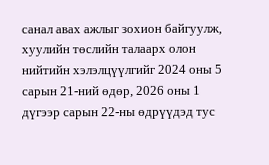санал авах ажлыг зохион байгуулж, хуулийн төслийн талаарх олон нийтийн хэлэлцүүлгийг 2024 оны 5 сарын 21-ний өдөр, 2026 оны 1 дүгээр сарын 22-ны өдрүүдэд тус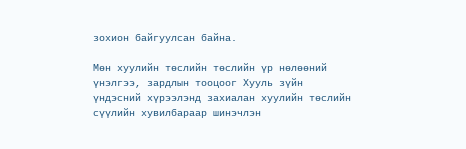зохион байгуулсан байна.

Мөн хуулийн төслийн төслийн үр нөлөөний үнэлгээ, зардлын тооцоог Хууль зүйн үндэсний хүрээлэнд захиалан хуулийн төслийн сүүлийн хувилбараар шинэчлэн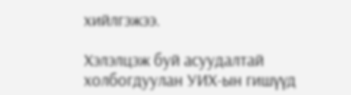хийлгэжээ.

Хэлэлцэж буй асуудалтай холбогдуулан УИХ-ын гишүүд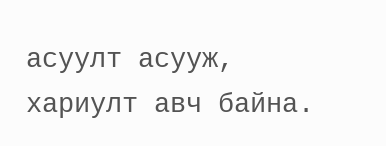асуулт асууж, хариулт авч байна.